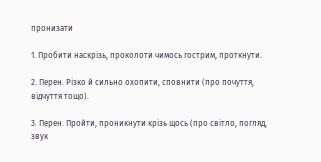пронизати

1. Пробити наскрізь, проколоти чимось гострим, проткнути.

2. Перен. Різко й сильно охопити, сповнити (про почуття, відчуття тощо).

3. Перен. Пройти, проникнути крізь щось (про світло, погляд, звук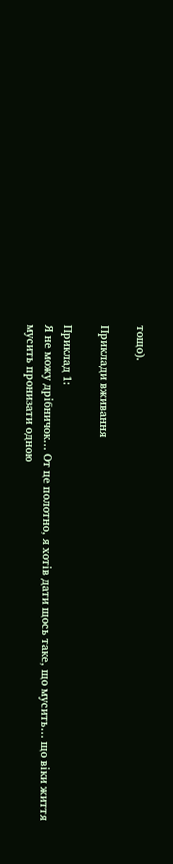тощо).

Приклади вживання

Приклад 1:
Я не можу дрібничок… От це полотно, я хотів дати щось таке, що мусить… що віки життя мусить пронизати одною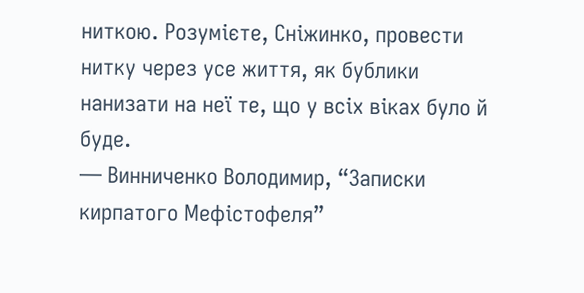ниткою. Розумієте, Сніжинко, провести нитку через усе життя, як бублики нанизати на неї те, що у всіх віках було й буде.
— Винниченко Володимир, “Записки кирпатого Мефістофеля”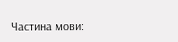Частина мови: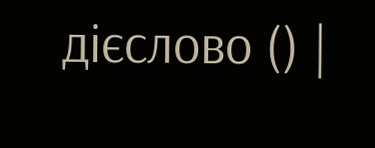дієслово () |